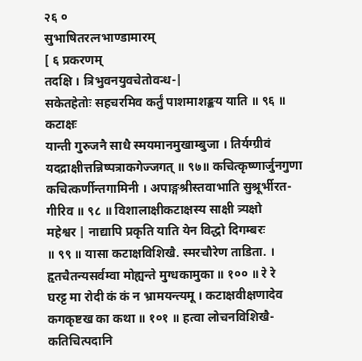२६ ०
सुभाषितरत्नभाण्डामारम्
[ ६ प्रकरणम्
तदक्षि । त्रिभुवनयुवचेतोवन्ध-|
सकेतहेतोः सहचरमिव कर्तुं पाशमाशङ्कय याति ॥ ९६ ॥
कटाक्षः
यान्ती गुरुजनै साधै स्मयमानमुखाम्बुजा । तिर्यग्ग्रीवं
यदद्राक्षीत्तन्निष्पत्राकगेज्जगत् ॥ ९७॥ कचित्कृष्णार्जुनगुणा
कचित्कर्णीन्तगामिनी । अपाङ्गश्रीस्तवाभाति सुश्रूर्भीरत-
गीरिव ॥ ९८ ॥ विशालाक्षीकटाक्षस्य साक्षी त्र्यक्षो
महेश्वर | नाद्यापि प्रकृति याति येन विद्धो दिगम्बरः
॥ ९९ ॥ यासा कटाक्षविशिखै. स्मरचौरेण ताडिता. ।
हृतचैतन्यसर्वम्वा मोह्यन्ते मुग्धकामुका ॥ १०० ॥ रे रे
घरट्ट मा रोदी कं कं न भ्रामयन्त्यमू । कटाक्षवीक्षणादेव
कगकृष्टख का कथा ॥ १०१ ॥ हत्वा लोचनविशिखै-
कतिचित्पदानि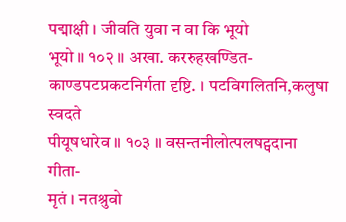पद्माक्षी । जीवति युवा न वा कि भूयो
भूयो ॥ १०२ ॥ अखा. कररुहखण्डित-
काण्डपटप्रकटनिर्गता दृष्टि. । पटविगलितनि,कलुषा स्वदते
पीयूषधारेव ॥ १०३ ॥ वसन्तनीलोत्पलषट्पदाना गीता-
मृतं । नतश्रुवो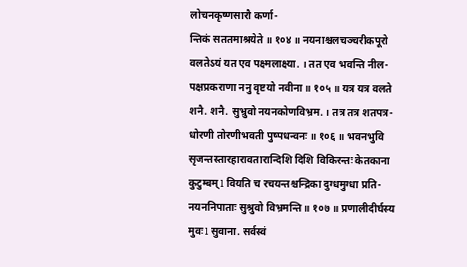लोचनकृष्णसारौ कर्णा-
न्तिकं सततमाश्रयेते ॥ १०४ ॥ नयनाश्चलचञ्चरीकपूरो
वलतेऽयं यत एव पक्ष्मलाक्ष्या. । तत एव भवन्ति नील-
पक्षप्रकराणा ननु वृष्टयो नवीना ॥ १०५ ॥ यत्र यत्र वलते
शनै. शनै. सुभ्रुवो नयनकोणविभ्रम. । तत्र तत्र शतपत्र-
धोरणी तोरणीभवती पुष्पधन्वनः ॥ १०६ ॥ भवनभुवि
सृजन्तस्तारहारावतारान्दिशि दिशि विकिरन्तः केतकाना
कुटुम्बम् l वियति च रचयन्तश्चन्द्रिका दुग्धमुग्धा प्रति-
नयननिपाताः सुश्रुवो विभ्रमन्ति॥ १०७ ॥ प्रणालीदीर्घस्य
मुवः l सुवाना. सर्वस्वं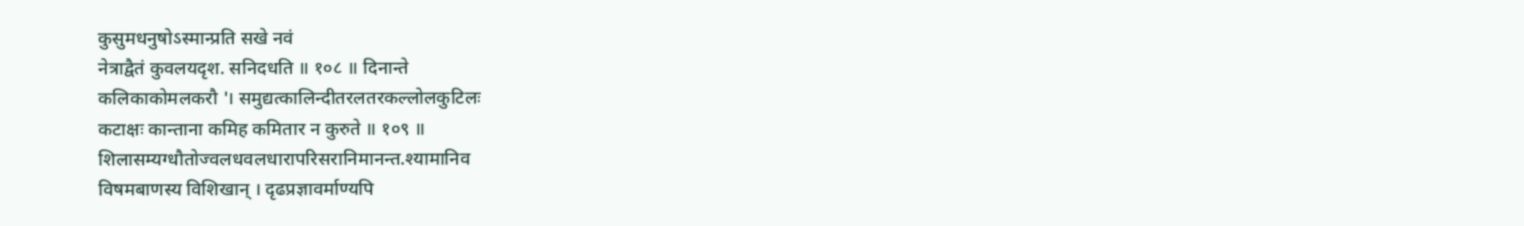कुसुमधनुषोऽस्मान्प्रति सखे नवं
नेत्राद्वैतं कुवलयदृश. सनिदधति ॥ १०८ ॥ दिनान्ते
कलिकाकोमलकरौ '। समुद्यत्कालिन्दीतरलतरकल्लोलकुटिलः
कटाक्षः कान्ताना कमिह कमितार न कुरुते ॥ १०९ ॥
शिलासम्यग्धौतोज्वलधवलधारापरिसरानिमानन्त.श्यामानिव
विषमबाणस्य विशिखान् । दृढप्रज्ञावर्माण्यपि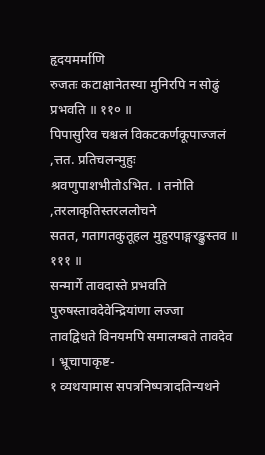हृदयमर्माणि
रुजतः कटाक्षानेतस्या मुनिरपि न सोढुं प्रभवति ॥ ११० ॥
पिपासुरिव चश्चलं विकटकर्णकूपाज्जलं ,त्तत. प्रतिचलन्मुहुः
श्रवणुपाशभीतोऽभित. । तनोति ,तरलाकृतिस्तरललोचने
सतत, गतागतकुतूहल मुहुरपाङ्गरङ्कुस्तव ॥ १११ ॥
सन्मार्गे तावदास्ते प्रभवति पुरुषस्तावदेवेन्द्रियांणा लज्जा
तावद्विधते विनयमपि समालम्बते तावदेव । भ्रूचापाकृष्ट-
१ व्यथयामास सपत्रनिष्पत्रादतिन्यथने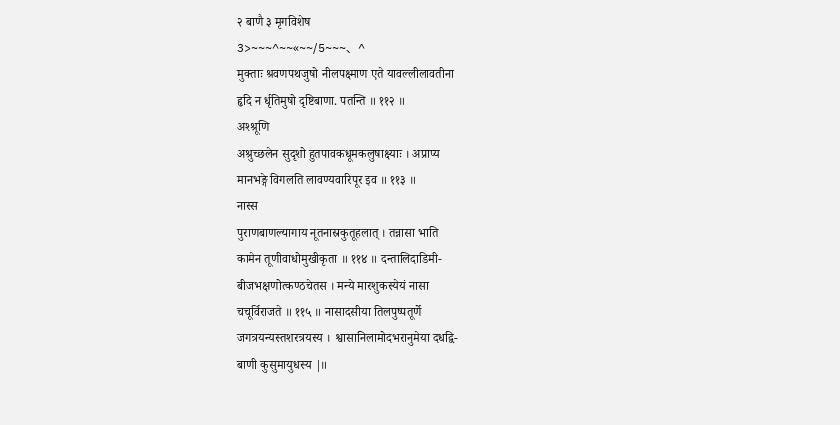२ बाणै ३ मृगविशेष
3>~~~^~~«~~/5~~~、^
मुक्ताः श्रवणपथजुषो नीलपक्ष्माण एते यावल्लीलावतीना
हृदि न र्धृतिमुषो दृष्टिबाणा. पतन्ति ॥ ११२ ॥
अश्श्रूणि
अश्रुच्छलेन सुदृशो हुतपावकधूमकलुषाक्ष्याः । अप्राप्य
मानभङ्गे विगलति लावण्यवारिपूर इव ॥ ११३ ॥
नास्स
पुराणबाणल्यागाय नूतनास्रकुतूहलात् । तन्नासा भाति
कामेन तूणीवाधोमुखीकृता ॥ ११४ ॥ दन्तालिदाडिमी-
बीजभक्षणोत्कण्ठचेतस । मन्ये मारशुकस्येयं नासा
चचूर्विराजते ॥ ११५ ॥ नासादसीया तिलपुष्पतूर्णे
जगत्रयन्यस्तशरत्रयस्य । श्वासानिलामोदभरानुमेया दधद्वि-
बाणी कुसुमायुधस्य |॥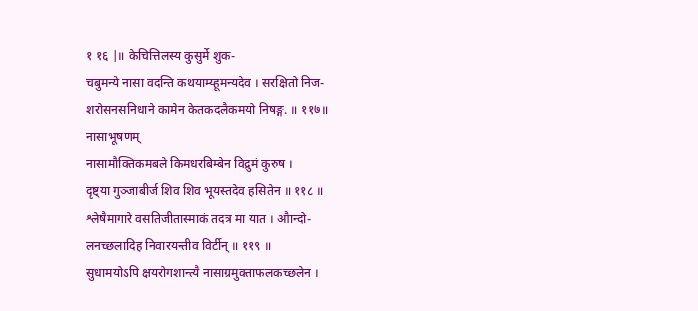१ १६ |॥ केचित्तिलस्य कुसुर्मे शुक-
चबुमन्ये नासा वदन्ति कथयाम्य्हूमन्यदेव । सरक्षितो निज-
शरोसनसनिधाने कामेन केतकदलैकमयो निषङ्ग. ॥ ११७॥
नासाभूषणम्
नासामौक्तिकमबले किमधरबिम्बेन विद्रुमं कुरुष ।
दृष्ट्या गुञ्जाबीर्ज शिव शिव भूयस्तदेव हसितेन ॥ ११८ ॥
श्लेषैमागारे वसतिजीतास्माकं तदत्र मा यात । औान्दो-
लनच्छलादिह निवारयन्तीव विर्टीन् ॥ ११९ ॥
सुधामयोऽपि क्षयरोगशान्त्यै नासाग्रमुक्ताफलकच्छलेन ।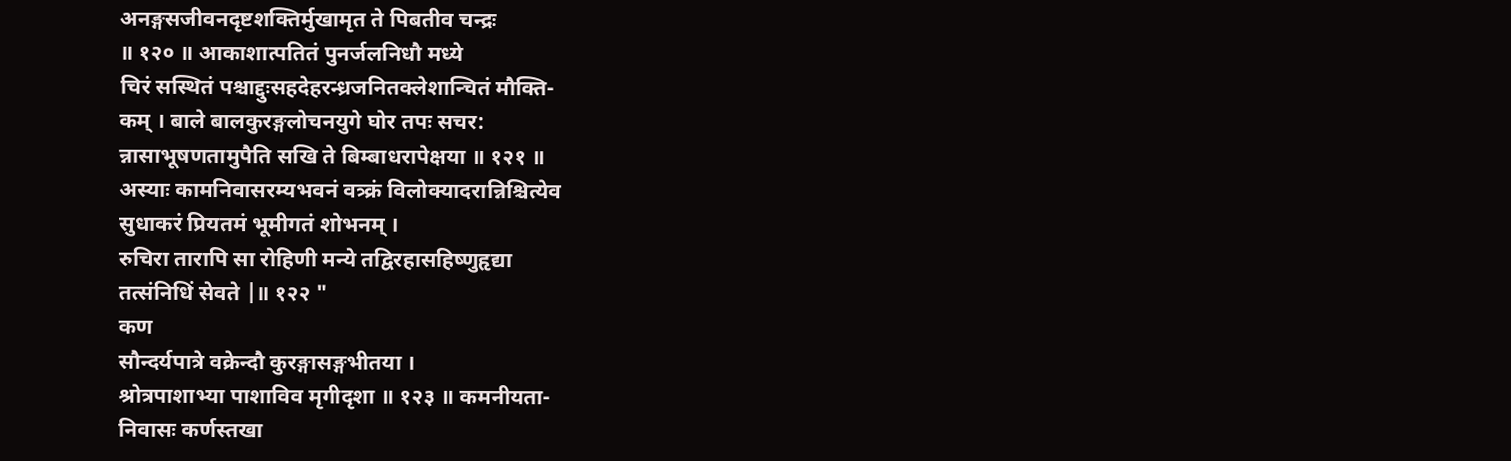अनङ्गसजीवनदृष्टशक्तिर्मुखामृत ते पिबतीव चन्द्रः
॥ १२० ॥ आकाशात्पतितं पुनर्जलनिधौ मध्ये
चिरं सस्थितं पश्चाद्दुःसहदेहरन्ध्रजनितक्लेशान्चितं मौक्ति-
कम् । बाले बालकुरङ्गलोचनयुगे घोर तपः सचर:
न्नासाभूषणतामुपैति सखि ते बिम्बाधरापेक्षया ॥ १२१ ॥
अस्याः कामनिवासरम्यभवनं वत्र्क्रं विलोक्यादरान्निश्चित्येव
सुधाकरं प्रियतमं भूमीगतं शोभनम् ।
रुचिरा तारापि सा रोहिणी मन्ये तद्विरहासहिष्णुहृद्या
तत्संनिधिं सेवते |॥ १२२ "
कण
सौन्दर्यपात्रे वक्रेन्दौ कुरङ्गासङ्गभीतया ।
श्रोत्रपाशाभ्या पाशाविव मृगीदृशा ॥ १२३ ॥ कमनीयता-
निवासः कर्णस्तखा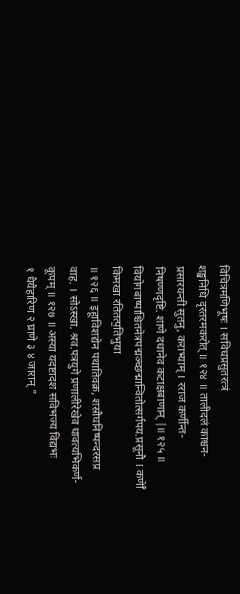विचित्रमणिभूषः । सविधप्रसुतरत्त्रं
शङ्खनिधि दृरतरमकरोत् ॥ १२४ ॥ तालीदलं काश्चन-
प्रसारयन्ती सुतनु, कराभ्याम् । रराज कर्णीन्त-
निषण्णदृष्टि. शाणे दधानेव कटाक्षबाणान् |॥ १२५ ॥
वियोगबाष्पाश्चितनेत्रपद्मञ्च्छद्मान्वितोत्सर्गपय.प्रसूनौ । कर्णेाँ
किमखा रतितत्प॒तिभुया
॥ १२६ ॥ इहूाविशद्येन पथातिवक्र, शस्रौघनिष्पन्दरसप्र
वाह. । सोऽस्खा. श्रव.पत्रयुगे प्रणालीरेखेव धावत्यभिकर्ण-
कूपम् ॥ १२७ ॥ अस्या यदष्टादश सविभज्य विद्यभः
१ धैयैहारिण २ घ्राणे ३ ४ जारान् "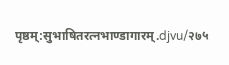पृष्ठम्:सुभाषितरत्नभाण्डागारम्.djvu/२७५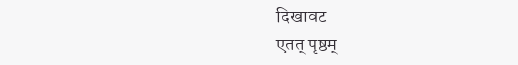दिखावट
एतत् पृष्ठम्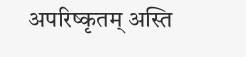अपरिष्कृतम् अस्ति